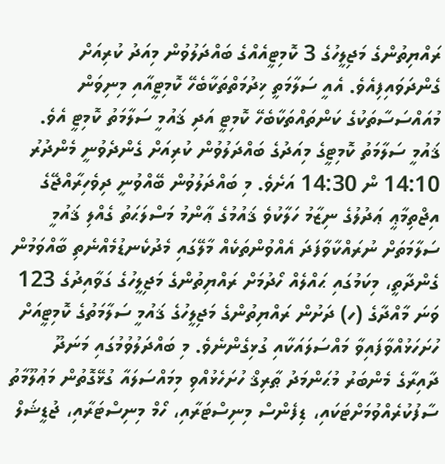ރައްޔިތުންގެ މަޖިލީހުގެ 3 ކޮމިޓީއެއްގެ ބައްދަލުވުން މިއަދު ކުރިއަށް ގެންދަވައިފިއެވެ. އެއީ ސަލާމަތީ ޚިދުމަތްތަކާބެހޭ ކޮމިޓީއާއި މިނިވަން މުއައްސަސާތަކުގެ ކަންތައްތަކާބެހޭ ކޮމިޓީ އަދި ޤައުމީ ސަލާމަތު ކޮމިޓީ އެވެ.
ޤައުމީ ސަލާމަތު ކޮމިޓީގެ މިއަދުގެ ބައްދަލުވުން ކުރިއަށް ގެންދެވުނީ މެންދުރު 14:10 ން 14:30 އަށެވެ. މި ބައްދަލުވުން ބޭއްވުނީ ދިވެހިރާއްޖޭގެ އިޖްތިމާޢީ ޢަދުލުގެ ނިޒާމު ހަލާކުވެ ޤައުމުގެ ޢާންމު މަސްލަޙަތު ގެއްލި ޤައުމީ ސަލާމަތަށް ނުރައްކާވާފަދަ އެއްވުންތަކެއް މާލޭގައި މެދުކެނޑުމެއްނެތި ބާއްވަމުން ގެންދާތީ، މިކަމުގައި ޙައްލެއް ހޯދުމަށް ރައްޔިތުންގެ މަޖިލީހުގެ ގަވާއިދުގެ 123 ވަނަ މާއްދާގެ (ހ) ދަށުން ރައްޔިތުންގެ މަޖިލީހުގެ ޤައުމީ ސަލާމަތުގެ ކޮމިޓީއަށް ހުށަހަޅުއްވާފައިވާ މައްސަލައަކާއި ގުޅިގެންނެވެ. މި ބައްދަލުވުމުގައި މަނަދޫ ދާއިރާގެ މެންބަރު މުޙަންމަދު ޠާރިޤް ހުށަހެޅުއްވި މިމައްސަލައާ ގުޅޭގޮތުން މަޢުލޫމާތު ސާފުކުރެއްވުމަށްޓަކައި، ޑިފެންސް މިނިސްޓަރާއި، ހޯމް މިނިސްޓަރާއި، ޖުޑީޝަލް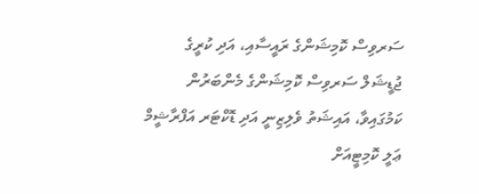ސަރވިސް ކޮމިޝަންގެ ރައީސާއި، އަދި ކުރީގެ ޖުޑީޝަލް ސަރވިސް ކޮމިޝަންގެ މެންބަރުން ކަމުގައިވާ، އައިޝަތު ވެލިޒިނީ އަދި ޑޮކްޓަރ އަފްރާޝީމް ޢަލީ ކޮމިޓީއަށް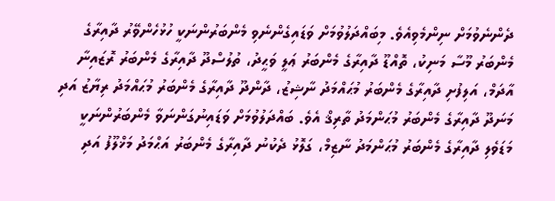ދެންނެވުމަށް ނިންމެވިއެވެ. މިބައްދަލުވުމަށް ވަޑައިގެންނެވި މެންބަރުންނަކީ ހުޅުހެންވޭރު ދާއިރާގެ މެންބަރު މޫސާ މަނިކު، ތޮއްޑޫ ދާއިރާގެ މެންބަރު ޢަލީ ވަޙީދު، ތުލުސްދޫ ދާއިރާގެ މެންބަރު ރޮޒައިނާ އާދަމް، އަލިފުށި ދާއިރާގެ މެންބަރު މުޙައްމަދު ނާޝިޒު، ދާންދޫ ދާއިރާގެ މެންބަރު މުޙައްމަދު ރިޔާޒު އަދި މަނަދޫ ދާއިރާގެ މެންބަރު މުޙަންމަދު ތާރިޤް އެވެ. ބައްދަލުވުމަށް ވަޑައިނުގަންނަވާ މެންބަރުންނަކީ މަޑަވެލި ދާއިރާގެ މެންބަރު މުޙަންމަދު ނާޒިމް، ގަލޮޅު ދެކުނު ދާއިރާގެ މެންބަރު އަޙްމަދު މަޚްލޫފު އަދި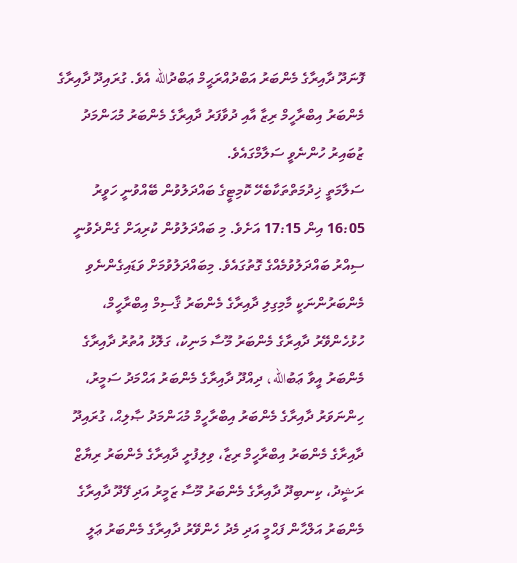ފޮނަދޫ ދާއިރާގެ މެންބަރު އަބްދުއްރަޙީމް ޢަބްދުالله އެވެ. ގުރައިދޫ ދާއިރާގެ މެންބަރު އިބްރާހީމް ރިޒާ އާއި ދުވާފަރު ދާއިރާގެ މެންބަރު މުޙަންމަދު ޒުބައިރު ހުންނެވީ ސަލާމްގައެވެ.
ސަލާމަތީ ޚިދުމަތްތަކާބެހޭ ކޮމިޓީގެ ބައްދަލުވުން ބޭއްވުނީ ހަވީރު 16:05 އިން 17:15 އަށެވެ. މި ބައްދަލުވުން ކުރިއަށް ގެންދެވުނީ ސިއްރު ބައްދަލުވުމެއްގެ ގޮތުގައެވެ. މިބައްދަލުވުމަށް ވަޑައިގެންނެވި މެންބަރުންނަކީ މާމިގިލި ދާއިރާގެ މެންބަރު ޤާސިމް އިބްރާހީމް، ހުޅުހެންވޭރު ދާއިރާގެ މެންބަރު މޫސާ މަނިކު، ގަލޮޅު އުތުރު ދާއިރާގެ މެންބަރު އީވާ ޢަބުالله، ދިއްދޫ ދާއިރާގެ މެންބަރު އަޙްމަދު ސަމީރު، ހިންނަވަރު ދާއިރާގެ މެންބަރު އިބްރާހީމް މުޙަންމަދު ޞާލިޙް، ގުރައިދޫ ދާއިރާގެ މެންބަރު އިބްރާހީމް ރިޒާ، ވިލިފުށީ ދާއިރާގެ މެންބަރު ރިޔާޒް ރަޝީދު، ކިނބިދޫ ދާއިރާގެ މެންބަރު މޫސާ ޒަމީރު އަދި ފޭދޫ ދާއިރާގެ މެންބަރު އަލްޙާން ފަޙްމީ އަދި މެދު ހެންވޭރު ދާއިރާގެ މެންބަރު ޢަލީ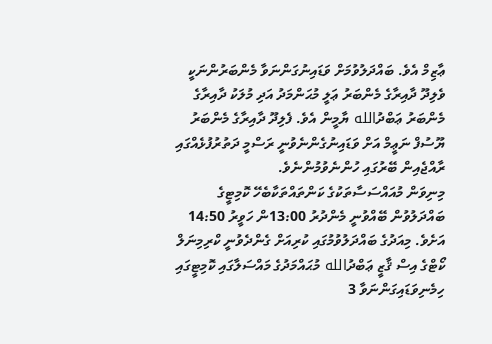ޢާޒިމް އެވެ. ބައްދަލުވުމަށް ވަޑައިނުގަންނަވާ މެންބަރުންނަކީ ވެލިދޫ ދާއިރާގެ މެންބަރު ޢަލީ މުޙަންމަދު އަދި މުލަކު ދާއިރާގެ މެންބަރު ޢަބްދުالله ޔާމީން އެވެ. ފެލިދޫ ދާއިރާގެ މެންބަރު ޔޫސުފް ނަޢީމް އަށް ވަޑައިނުގެންނެވުނީ ރަސްމީ ދަތުރުފުޅެއްގައި ރާއްޖެއިން ބޭރުގައި ހުންނެވުމުންނެވެ.
މިނިވަން މުއައްސަސާތަކުގެ ކަންތައްތަކާބެހޭ ކޮމިޓީގެ ބައްދަލުވުން ބޭއްވުނީ މެންދުރު 13:00ން ހަވީރު 14:50 އަށެވެ. މިއަދުގެ ބައްދަލުވުމުގައި ކުރިއަށް ގެންދެވުނީ ކްރިމިނަލް ކޯޓްގެ އިސް ޤާޒީ ޢަބްދުالله މުޙައްމަދުގެ މައްސަލާގައި ކޮމިޓީގައި ހިމެނިވަޑައިގަންނަވާ 3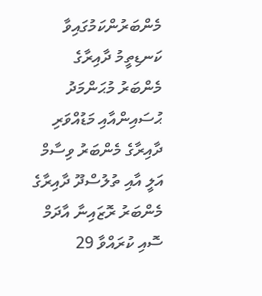މެންބަރުންކަމުގައިވާ ކަނޑިތީމު ދާއިރާގެ މެންބަރު މުޙަންމަދު ޙުސައިންއާއި މަޑުއްވަރި ދާއިރާގެ މެންބަރު ވިސާމް އަލީ އާއި ތުލުސްދޫ ދާއިރާގެ މެންބަރު ރޮޒައިނާ އާދަމް ސޮއި ކުރައްވާ 29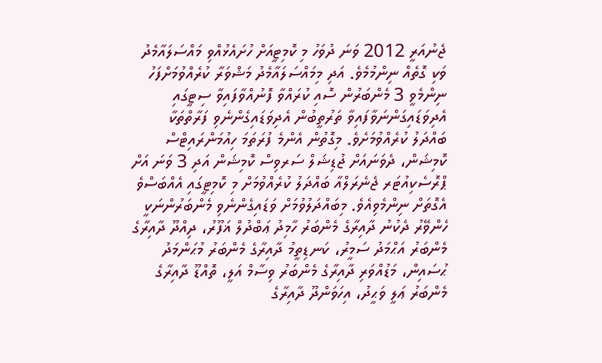ޖެނުއަރީ 2012 ވަނަ ދުވަހު މި ކޮމިޓީއަށް ހުށައެޅުއްވި މައްސަލައާމެދު ވަކި ގޮތެއް ނިންމުމެވެ. އަދި މިމައްސަލައާމެދު މަޝްވަރާ ކުރެއްވުމަށްފަހު ނިންމެވީ 3 މެންބަރުން ސޮއި ކުރައްވާ ފޮނުއްވާފައިވާ ސިޓީގައި އެދިވަޑައިގަންނަވާފައިވާ ތަރުތީބުން އެދިވަޑައިގެންނެވި ފަރާތްތަކާ ބައްދަލު ކުރެއްވުމަށެވެ. މިގޮތުން އެންމެ ފުރަތަމަ ހިއުމަންރައިޓްސް ކޮމިޝަން، ދެވަނައަށް ޖުޑިޝަލް ސަރވިސް ކޮމިޝަން އަދި 3 ވަނަ އަށް ޕްރޮސެކިއުޓަރ ޖެނެރަލްއާ ބައްދަލު ކުރެއްވުމަށް މި ކޮމިޓީގައި އެއްބަސްވެ އެގޮތަށް ނިންމެވިއެވެ. މިބައްދަލުވުމަށް ވަޑައިގެންނެވި މެންބަރުންނަކީ ހެންވޭރު ދެކުނު ދާއިރާގެ މެންބަރު ހާމިދު ޢަބްދުލް ޣަފޫރު، ދިއްދޫ ދާއިރާގެ މެންބަރު އަޙްމަދު ސަމީރު، ކަނޑިތީމު ދާއިރާގެ މެންބަރު މުޙަންމަދު ޙުސައިން، މަޑުއްވަރި ދާއިރާގެ މެންބަރު ވިސާމް އަލީ، ތޮއްޑޫ ދާއިރާގެ މެންބަރު ޢަލީ ވަޙީދު، އިހަވަންދޫ ދާއިރާގެ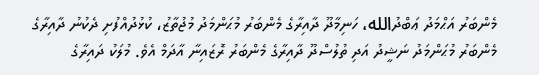މެންބަރު އަޙްމަދު ޢަބްދުالله، ހަނިމާދޫ ދާއިރާގެ މެންބަރު މުޙަންމަދު މުޖުތާޒު، ކުޅުދުއްފުށި ދެކުނު ދާއިރާގެ މެންބަރު މުޙަންމަދު ނަޝީދު އަދި ތުލުސްދޫ ދާއިރާގެ މެންބަރު ރޮޒައިނާ އާދަމް އެވެ. މުލަކު ދައިރާގެ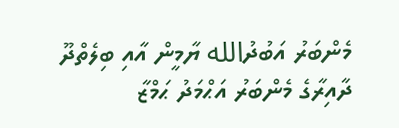މެންބަރު އަބުދުالله ޔާމީން އާއި ބިލެތްދޫ ދާއިރާގެ މެންބަރު އަޙްމަދު ޙަމްޒާ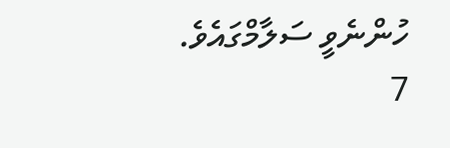ހުންނެވީ ސަލާމްގައެވެ.
7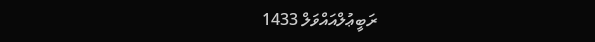ރަބީޢުލްއައްވަލް 1433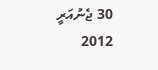30 ޖެނުއަރީ 2012